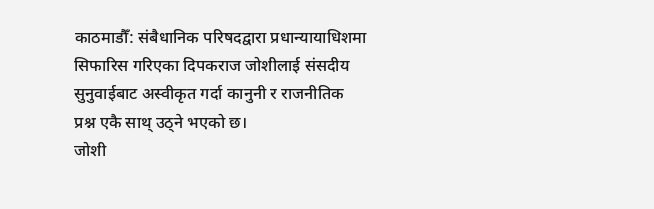काठमाडौँ: संबैधानिक परिषदद्वारा प्रधान्यायाधिशमा सिफारिस गरिएका दिपकराज जोशीलाई संसदीय सुनुवाईबाट अस्वीकृत गर्दा कानुनी र राजनीतिक प्रश्न एकै साथ् उठ्ने भएको छ।
जोशी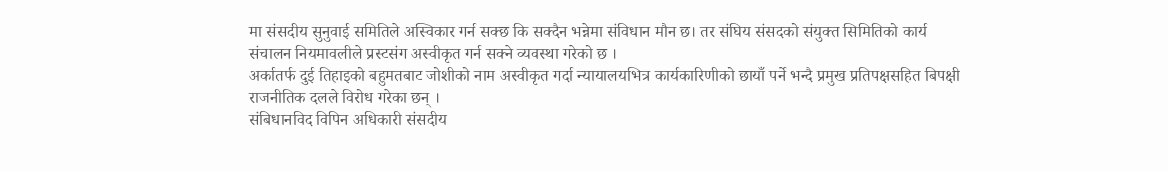मा संसदीय सुनुवाई समितिले अस्विकार गर्न सक्छ कि सक्दैन भन्नेमा संविधान मौन छ। तर संघिय संसदको संयुक्त सिमितिको कार्य संचालन नियमावलीले प्रस्टसंग अस्वीकृत गर्न सक्ने व्यवस्था गरेको छ ।
अर्कातर्फ दुई तिहाइको बहुमतबाट जोशीको नाम अस्वीकृत गर्दा न्यायालयभित्र कार्यकारिणीको छायाँ पर्ने भन्दै प्रमुख प्रतिपक्षसहित बिपक्षी राजनीतिक दलले विरोध गरेका छन् ।
संबिधानविद विपिन अधिकारी संसदीय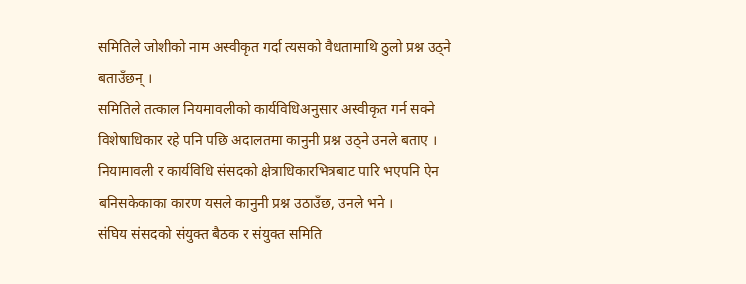समितिले जोशीको नाम अस्वीकृत गर्दा त्यसको वैधतामाथि ठुलो प्रश्न उठ्ने बताउँछन् ।
समितिले तत्काल नियमावलीको कार्यविधिअनुसार अस्वीकृत गर्न सक्ने विशेषाधिकार रहे पनि पछि अदालतमा कानुनी प्रश्न उठ्ने उनले बताए ।
नियामावली र कार्यविधि संसदको क्षेत्राधिकारभित्रबाट पारि भएपनि ऐन बनिसकेकाका कारण यसले कानुनी प्रश्न उठाउँछ, उनले भने ।
संघिय संसदको संयुक्त बैठक र संयुक्त समिति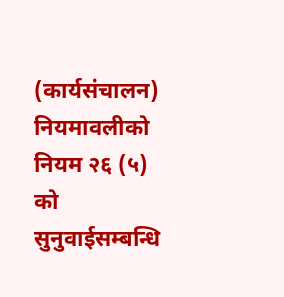(कार्यसंचालन) नियमावलीको नियम २६ (५) को सुनुवाईसम्बन्धि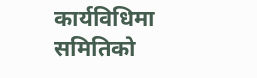कार्यविधिमा समितिको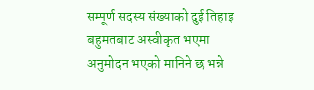सम्पूर्ण सदस्य संख्याको दुई तिहाइ बहुमतबाट अस्वीकृत भएमा अनुमोदन भएको मानिने छ भन्ने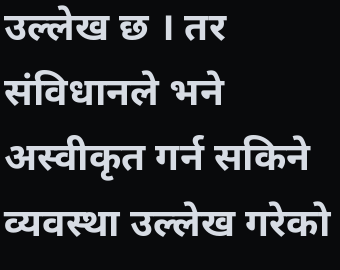उल्लेख छ । तर संविधानले भने अस्वीकृत गर्न सकिने व्यवस्था उल्लेख गरेको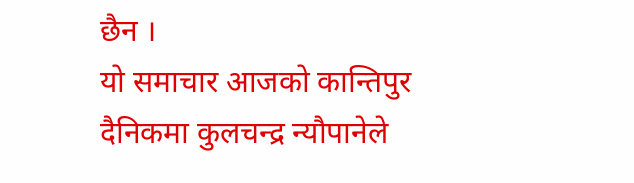छैन ।
यो समाचार आजको कान्तिपुर दैनिकमा कुलचन्द्र न्यौपानेले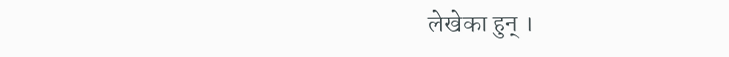लेखेका हुन् ।